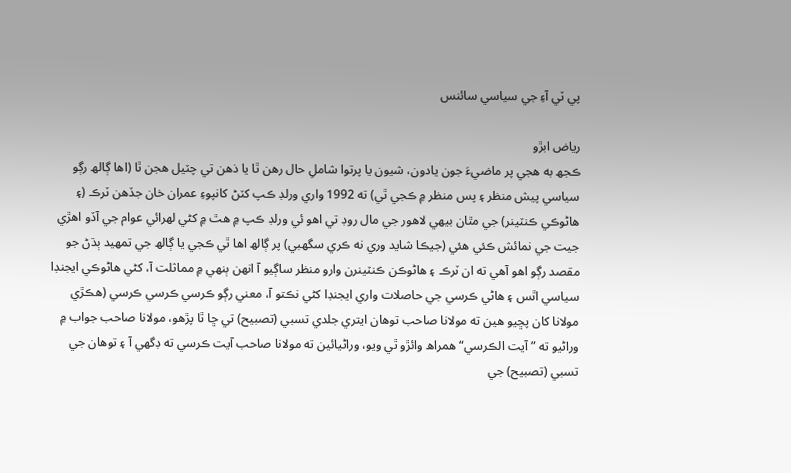پي ٽي آءِ جي سياسي سائنس

رياض ابڙو
ڪجھ به هجي پر ماضيءَ جون يادون، شيون يا پرتوا شاملِ حال رهن ٿا يا ذهن تي چٽيل هجن ٿا (اها ڳالھ رڳو سياسي پيش منظر ۽ پس منظر ۾ ڪجي ٿي) ته 1992 واري ورلڊ ڪپ کٽڻ کانپوءِ عمران خان جڏهن ٽرڪ (۽ هاڻوڪي ڪنٽينر) جي مٿان بيهي لاهور جي مال روڊ تي اهو ئي ورلڊ ڪپ ۾ هٿ ۾ کڻي لهرائي عوام جي آڏو اهڙي جيت جي نمائش ڪئي هئي (جيڪا شايد وري نه ڪري سگهبي) پر ڳالھ اها ٿي ڪجي يا ڳالھ جي تمهيد ٻڌڻ جو مقصد رڳو اهو آهي ته ان ٽرڪ ۽ هاڻوڪن ڪنٽينرن وارو منظر ساڳيو آ انهن ٻنهي ۾ مماثلت آ، کڻي هاڻوڪي ايجنڊا سياسي اٿس ۽ هاڻي ڪرسي جي حاصلات واري ايجنڊا کڻي نڪتو آ، معني رڳو ڪرسي ڪرسي ڪرسي (هڪڙي مولانا کان پڇيو هين ته مولانا صاحب توهان ايتري جلدي تسبي (تصبيح) تي ڇا ٿا پڙهو، مولانا صاحب جواب ۾ وراڻيو ته ”آيت الڪرسي“ همراھ وائڙو ٿي ويو، وراڻيائين ته مولانا صاحب آيت ڪرسي ته ڊگهي آ ۽ توهان جي تسبي (تصبيح) جي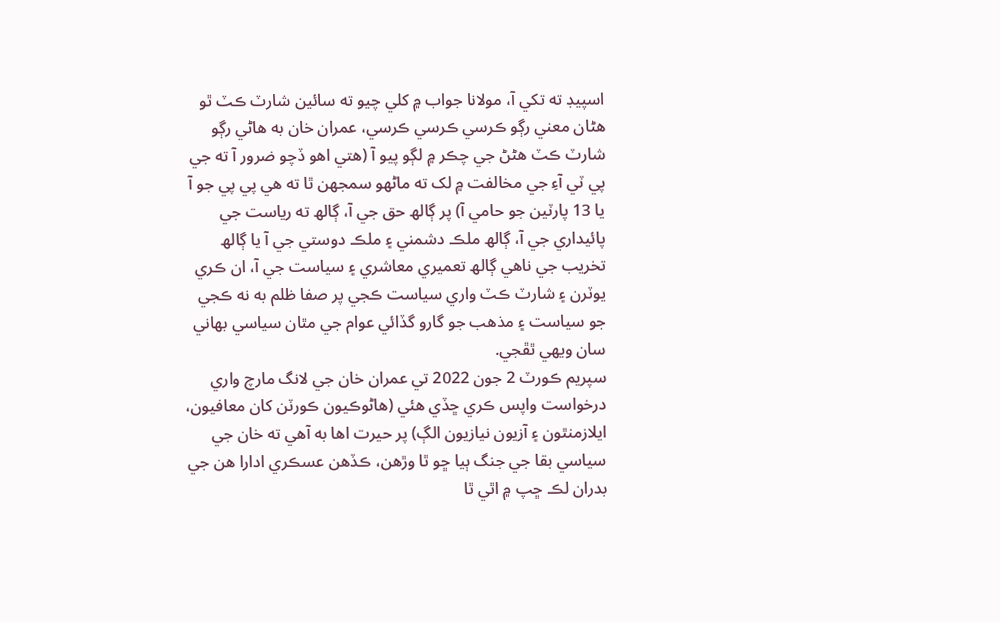اسپيڊ ته تکي آ، مولانا جواب ۾ کلي چيو ته سائين شارٽ ڪٽ ٿو هڻان معني رڳو ڪرسي ڪرسي ڪرسي، عمران خان به هاڻي رڳو شارٽ ڪٽ هڻڻ جي چڪر ۾ لڳو پيو آ (هتي اهو ڏچو ضرور آ ته جي پي ٽي آءِ جي مخالفت ۾ لک ته ماڻهو سمجهن ٿا ته هي پي پي جو آ يا 13 پارٽين جو حامي آ) پر ڳالھ حق جي آ، ڳالھ ته رياست جي پائيداري جي آ، ڳالھ ملڪ دشمني ۽ ملڪ دوستي جي آ يا ڳالھ تخريب جي ناهي ڳالھ تعميري معاشري ۽ سياست جي آ، ان ڪري يوٽرن ۽ شارٽ ڪٽ واري سياست ڪجي پر صفا ظلم به نه ڪجي جو سياست ۽ مذهب جو گارو گڏائي عوام جي مٿان سياسي بهاني سان ويهي ٿڦجي.
سپريم ڪورٽ 2 جون 2022 تي عمران خان جي لانگ مارچ واري درخواست واپس ڪري ڇڏي هئي (هاڻوڪيون ڪورٽن کان معافيون، ايلازمنٿون ۽ آزيون نيازيون الڳ) پر حيرت اها به آهي ته خان جي سياسي بقا جي جنگ ٻيا ڇو ٿا وڙهن، ڪڏهن عسڪري ادارا هن جي بدران لڪ ڇپ ۾ اٿي ٿا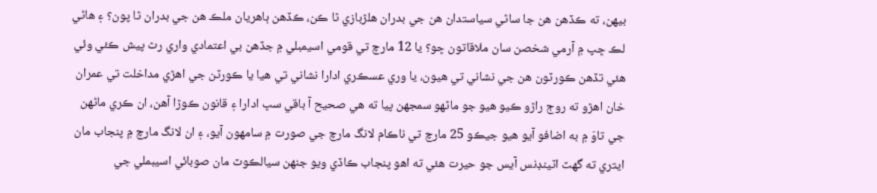بيهن، ته ڪڏهن هن جا ساٿي سياستدان هن جي بدران هلڙبازي ٿا ڪن، ڪڏهن ٻاهريان ملڪ هن جي بدران ٿا پون؟ ۽ هاڻي لڪ ڇپ ۾ آرمي شخصن سان ملاقاتون ڇو؟ يا 12 مارچ تي قومي اسيمبلي ۾ جڏهن بي اعتمادي واري رٿ پيش ڪئي وئي هئي تڏهن ڪورٽون هن جي نشاني تي هيون، يا وري عسڪري ادارا نشاني تي هيا يا ڪورٽن جي اهڙي مداخلت تي عمران خان اهڙو ته روڄ راڙو ڪيو هيو جو ماڻهو سمجهن پيا ته هي صحيح آ باقي سڀ ادارا ۽ قانون ڪوڙا آهن، ان ڪري ماڻهن جي تاوَ ۾ به اضافو آيو هيو جيڪو 25 مارچ تي ناڪام لانگ مارچ جي صورت ۾ سامهون آيو، ۽ ان لانگ مارچ ۾ پنجاب مان ايتري ته گهٽ اٽينڊنس آيس جو حيرت هئي ته اهو پنجاب ڪاڏي ويو جنهن سيالڪوٽ مان صوبائي اسيبملي جي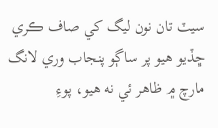سيٽ تان نون ليگ کي صاف ڪري ڇڏيو هيو پر ساڳو پنجاب وري لانگ مارچ ۾ ظاهر ئي نه هيو، پوءِ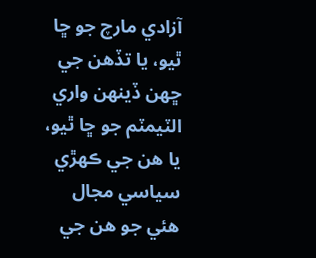آزادي مارچ جو ڇا ٿيو، يا تڏهن جي ڇهن ڏينهن واري الٽيمٽم جو ڇا ٿيو، يا هن جي ڪهڙي سياسي مجال هئي جو هن جي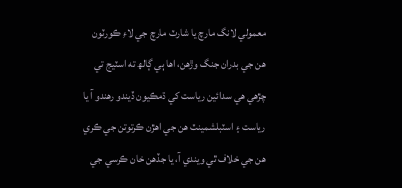معمولي لانگ مارچ يا شارٽ مارچ جي لاءِ ڪورٽون هن جي بدران جنگ وڙهن، اها ٻي ڳالھ ته اسٽيج تي چڙهي هي سدائين رياست کي ڌمڪيون ڏيندو رهندو آ يا رياست ۽ اسٽبلشمينٽ هن جي اهڙن ڪرتوتن جي ڪري هن جي خلاف ٿي ويندي آ، يا جڏهن خان ڪرسي جي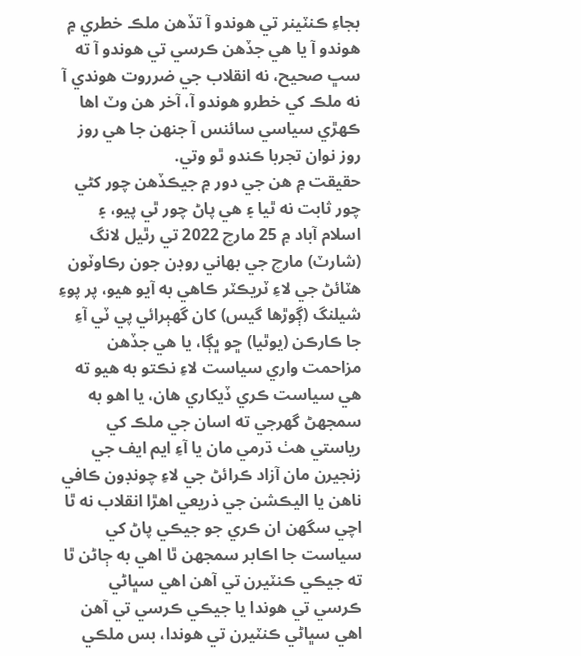بجاءِ ڪنٽينر تي هوندو آ تڏهن ملڪ خطري ۾ هوندو آ يا هي جڏهن ڪرسي تي هوندو آ ته سڀ صحيح، نه انقلاب جي ضرروت هوندي آ نه ملڪ کي خطرو هوندو آ، آخر هن وٽ اها ڪهڙي سياسي سائنس آ جنهن جا هي روز روز نوان تجربا ڪندو ٿو وتي.
حقيقت ۾ هن جي دور ۾ جيڪڏهن چور کڻي چور ثابت نه ٿيا ۽ هي پاڻ چور ٿي پيو، ۽ اسلام آباد ۾ 25 مارچ 2022 تي رٿيل لانگ (شارٽ) مارچ جي بهاني روڊن جون رڪاوٽون هٽائڻ جي لاءِ ٽريڪٽر ڪاهي به آيو هيو، پر پوءِ شيلنگ (ڳوڙها گيس) کان گھٻرائي پي ٽي آءِ جا ڪارڪن (يوٿيا) ڇو ڀڳا، يا هي جڏهن مزاحمت واري سياست لاءِ نڪتو به هيو ته هي سياست ڪري ڏيکاري هان، يا اهو به سمجهڻ گهرجي ته اسان جي ملڪ کي رياستي هٺ ڌرمي مان يا آءِ ايم ايف جي زنجيرن مان آزاد ڪرائڻ جي لاءِ چونڊون ڪافي ناهن يا اليڪشن جي ذريعي اهڙا انقلاب نه ٿا اچي سگهن ان ڪري جو جيڪي پاڻ کي سياست جا اڪابر سمجهن ٿا اهي به ڄاڻن ٿا ته جيڪي ڪنٽيرن تي آهن اهي سڀاڻي ڪرسي تي هوندا يا جيڪي ڪرسي تي آهن اهي سڀاڻي ڪنٽيرن تي هوندا، بس ملڪي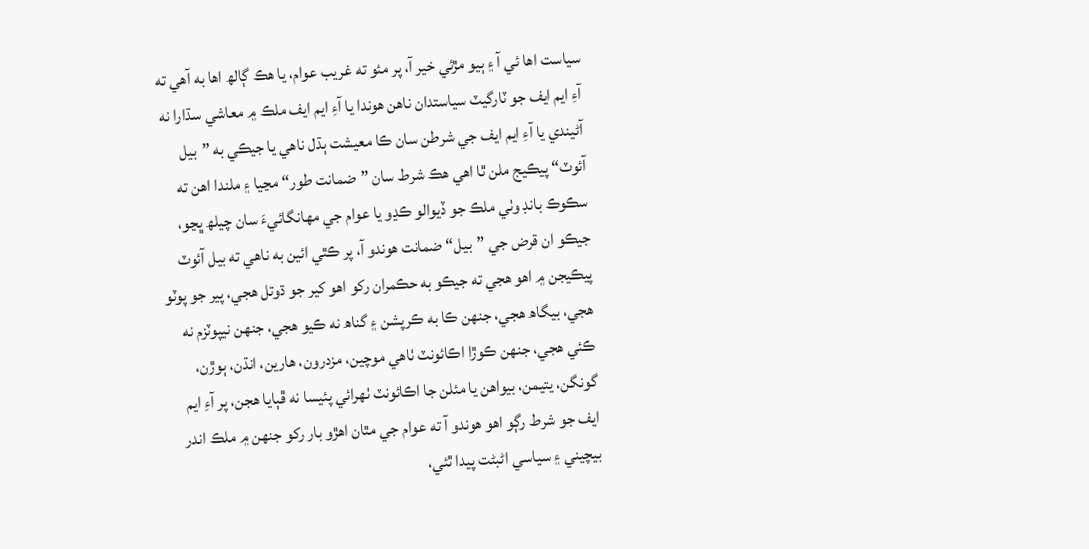سياست اها ئي آ ۽ ٻيو مڙئي خير آ، پر مئو ته غريب عوام، يا هڪ ڳالھ اها به آهي ته آءِ ايم ايف جو ٽارگيٽ سياستدان ناهن هوندا يا آءِ ايم ايف ملڪ ۾ معاشي سڌارا نه آڻيندي يا آءِ ايم ايف جي شرطن سان ڪا معيشت ٻڌل ناهي يا جيڪي به ”بيل آئوٽ“ پيڪيج ملن ٿا اهي هڪ شرط سان ”ضمانت طور“ مڃيا ۽ ملندا اهن ته سڪوڪ بانڊ وٺي ملڪ جو ڏيوالو ڪڍو يا عوام جي مهانگائيءَ سان چيلھ ڀڃو، جيڪو ان قرض جي ”بيل“ ضمانت هوندو آ، پر ڪٿي ائين به ناهي ته بيل آئوٽ پيڪيجن ۾ اهو هجي ته جيڪو به حڪمران رکو اهو کير جو ڌوتل هجي، پير جو پوٽو هجي، بيگاھ هجي، جنهن ڪا به ڪرپشن ۽ گناھ نه ڪيو هجي، جنهن نيپوٽزم نه ڪئي هجي، جنهن ڪوڙا اڪائونٽ ٺاهي موچين، مزدرون، هارين، انڌن، ٻوڙن، گونگن، يتيمن، بيواهن يا مئلن جا اڪائونٽ ٺهرائي پئيسا نه ڦٻايا هجن، پر آءِ ايم ايف جو شرط رڳو اهو هوندو آ ته عوام جي مٿان اهڙو بار رکو جنهن ۾ ملڪ اندر بيچيني ۽ سياسي اڻبڻت پيدا ٿئي،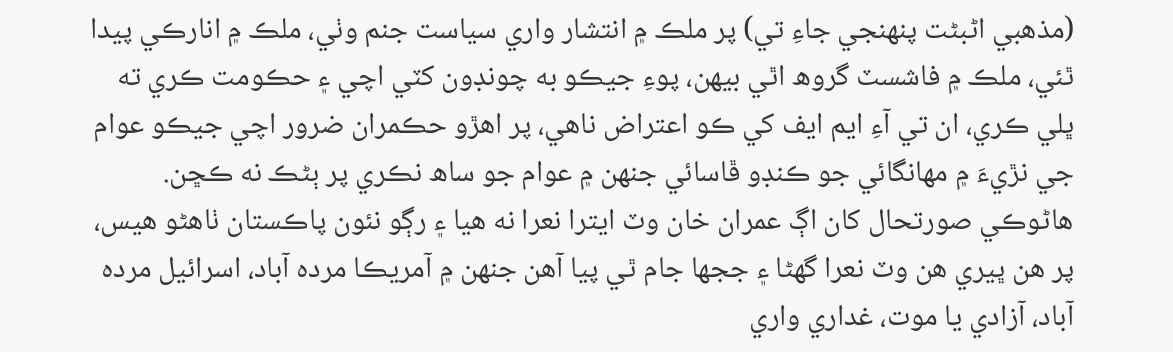(مذهبي اڻبڻت پنهنجي جاءِ تي) پر ملڪ ۾ انتشار واري سياست جنم وٺي، ملڪ ۾ انارڪي پيدا ٿئي، ملڪ ۾ فاشسٽ گروھ اٿي بيهن، پوءِ جيڪو به چونڊون کٽي اچي ۽ حڪومت ڪري ته ڀلي ڪري، ان تي آءِ ايم ايف کي ڪو اعتراض ناهي، پر اهڙو حڪمران ضرور اچي جيڪو عوام جي نڙيءَ ۾ مهانگائي جو ڪنڊو ڦاسائي جنهن ۾ عوام جو ساھ نڪري پر ٻڻڪ نه ڪڇن.
هاڻوڪي صورتحال کان اڳ عمران خان وٽ ايترا نعرا نه هيا ۽ رڳو نئون پاڪستان ٺاهڻو هيس، پر هن ڀيري هن وٽ نعرا گھڻا ۽ ججھا جام ٿي پيا آهن جنهن ۾ آمريڪا مرده آباد، اسرائيل مرده آباد، آزادي يا موت، غداري واري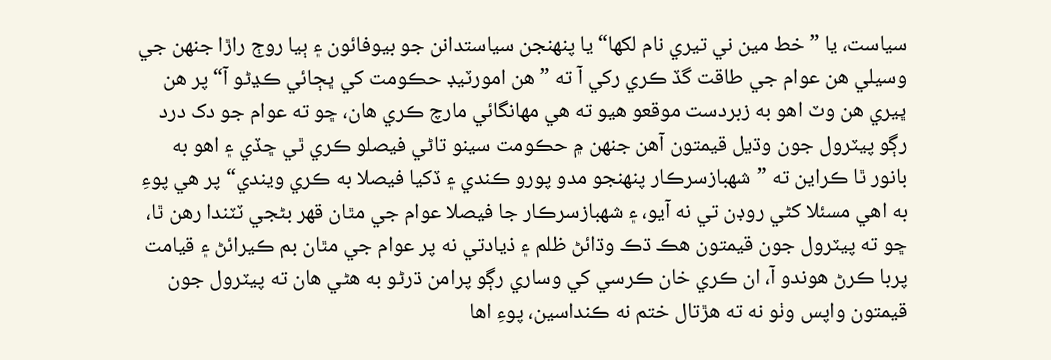سياست، يا ”خط مين ني تيري نام لکها“ يا پنهنجن سياستدانن جو بيوفائون ۽ ٻيا روڄ راڙا جنهن جي وسيلي هن عوام جي طاقت گڏ ڪري رکي آ ته ”هن امورٽيڊ حڪومت کي ڀڄائي ڪڍڻو آ“ پر هن ڀيري هن وٽ اهو به زبردست موقعو هيو ته هي مهانگائي مارچ ڪري هان، ڇو ته عوام جو دک درد رڳو پيٽرول جون وڌيل قيمتون آهن جنهن ۾ حڪومت سينو تاڻي فيصلو ڪري ٿي ڇڏي ۽ اهو به بانور ٿا ڪراين ته ”شهبازسرڪار پنهنجو مدو پورو ڪندي ۽ ڏکيا فيصلا به ڪري ويندي“ پر هي پوءِ به اهي مسئلا کڻي روڊن تي نه آيو، ۽ شهبازسرڪار جا فيصلا عوام جي مٿان قهر بڻجي ٽٽندا رهن ٿا، ڇو ته پيٽرول جون قيمتون هڪ ڌڪ وڌائڻ ظلم ۽ ذيادتي نه پر عوام جي مٿان بم ڪيرائڻ ۽ قيامت پربا ڪرڻ هوندو آ، ان ڪري خان ڪرسي کي وساري رڳو پرامن ڌرڻو به هڻي هان ته پيٽرول جون قيمتون واپس وٺو نه ته هڙتال ختم نه ڪنداسين، پوءِ اها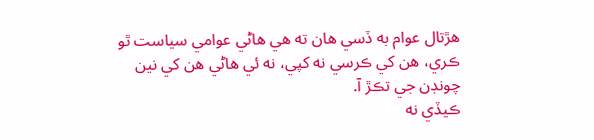هڙتال عوام به ڏسي هان ته هي هاڻي عوامي سياست ٿو ڪري، هن کي ڪرسي نه کپي، نه ئي هاڻي هن کي نين چونڊن جي تڪڙ آ.
ڪيڏي نه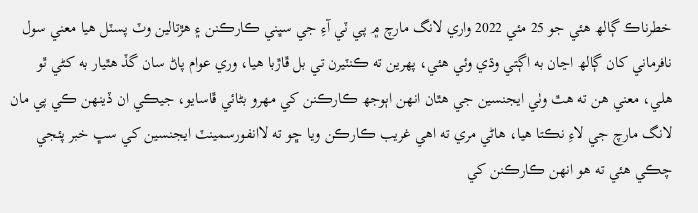خطرناڪ ڳالھ هئي جو 25 مئي 2022 واري لانگ مارچ ۾ پي ٽي آءِ جي سڀني ڪارڪنن ۽ هڙتالين وٽ پسٽل هيا معني سول نافرماني کان ڳالھ اڃان به اڳتي وڌي وئي هئي، پهرين ته ڪنٽيرن تي بل ڦاڙبا هيا، وري عوام پاڻ سان گڏ هٿيار به کڻي ٿو هلي، معني هن ته هٿ وٺي ايجنسين جي هٿان انهن اٻوجھ ڪارڪنن کي مهرو بڻائي ڦاسايو، جيڪي ان ڏينهن ڪي پي مان لانگ مارچ جي لاءِ نڪتا هيا، هاڻي مري ته اهي غريب ڪارڪن ويا ڇو ته لاانفورسمينٽ ايجنسين کي سڀ خبر پئجي چڪي هئي ته هو انهن ڪارڪنن کي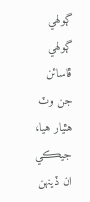ڳولهي ڳولهي ڦاسائن جن وٽ هٿيار هيا، جيڪي ان ڏينهن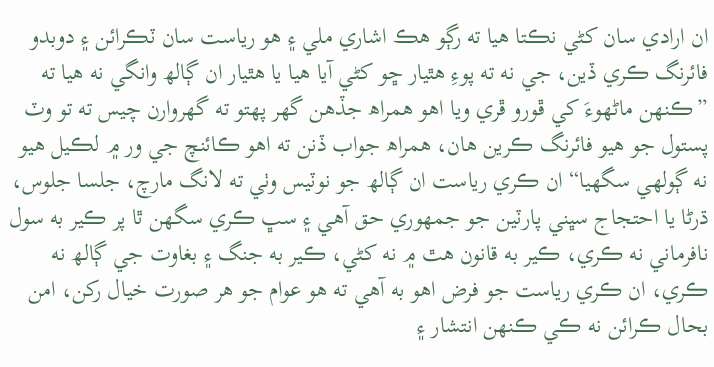ان ارادي سان کڻي نڪتا هيا ته رڳو هڪ اشاري ملي ۽ هو رياست سان ٽڪرائن ۽ دوبدو فائرنگ ڪري ڏين، جي نه ته پوءِ هٿيار ڇو کڻي آيا هيا يا هٿيار ان ڳالھ وانگي نه هيا ته ”ڪنهن ماڻهوءَ کي ڦورو ڦري ويا اهو همراھ جڏهن گهر پهتو ته گهروارن چيس ته تو وٽ پستول جو هيو فائرنگ ڪرين هان، همراھ جواب ڏنن ته اهو ڪائنچ جي ور ۾ لڪيل هيو نه ڳولهي سگهيا“ ان ڪري رياست ان ڳالھ جو نوٽيس وٺي ته لانگ مارچ، جلسا جلوس، ڌرڻا يا احتجاج سڀني پارٽين جو جمهوري حق آهي ۽ سڀ ڪري سگهن ٿا پر ڪير به سول نافرماني نه ڪري، ڪير به قانون هٿ ۾ نه کڻي، ڪير به جنگ ۽ بغاوت جي ڳالھ نه ڪري، ان ڪري رياست جو فرض اهو به آهي ته هو عوام جو هر صورت خيال رکن، امن بحال ڪرائن نه ڪي ڪنهن انتشار ۽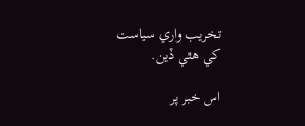تخريب واري سياست کي هٿي ڏين.

اس خبر پر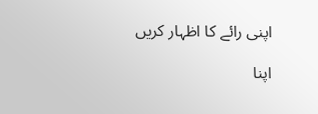اپنی رائے کا اظہار کریں

اپنا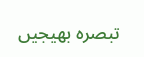تبصرہ بھیجیں